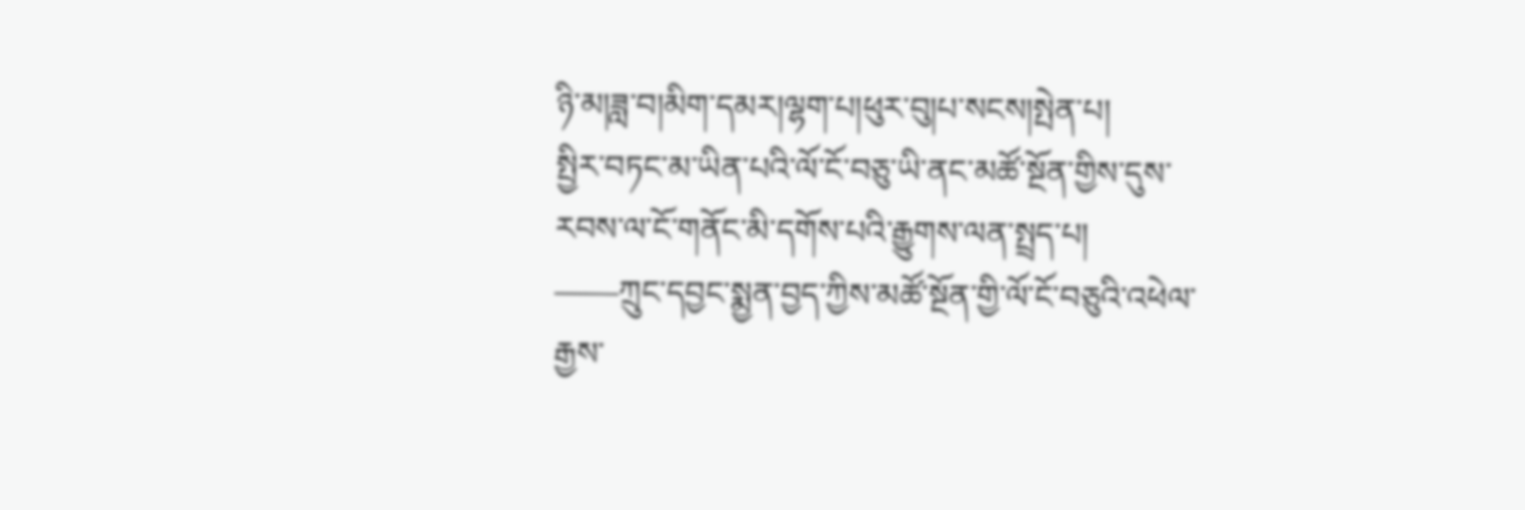ཉི་མ།ཟླ་བ།མིག་དམར།ལྷག་པ།ཕུར་བུ།པ་སངས།སྤེན་པ།
སྤྱིར་བཏང་མ་ཡིན་པའི་ལོ་ངོ་བཅུ་ཡི་ནང་མཚོ་སྔོན་གྱིས་དུས་རབས་ལ་ངོ་གནོང་མི་དགོས་པའི་རྒྱུགས་ལན་སྤྲད་པ།
——ཀྲུང་དབྱང་སྨྱན་བྱད་ཀྱིས་མཚོ་སྔོན་གྱི་ལོ་ངོ་བཅུའི་འཕེལ་རྒྱས་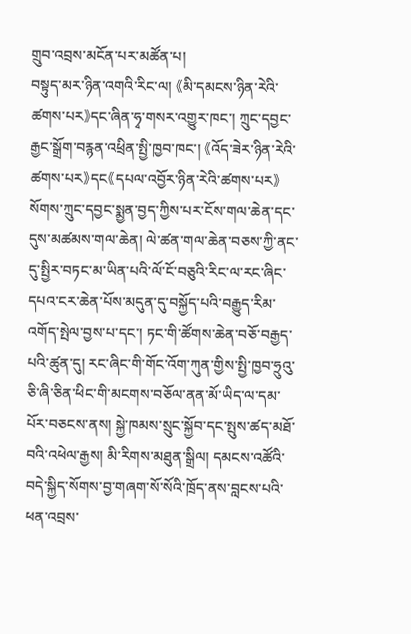གྲུབ་འབྲས་མངོན་པར་མཚོན་པ།
བསྟུད་མར་ཉིན་འགའི་རིང་ལ། 《མི་དམངས་ཉིན་རེའི་ཚགས་པར》དང་ཞིན་ཧྭ་གསར་འགྱུར་ཁང་། ཀྲུང་དབྱང་རྒྱང་སྒྲོག་བརྙན་འཕྲིན་སྤྱི་ཁྱབ་ཁང་། 《འོད་ཟེར་ཉིན་རེའི་ཚགས་པར》དང《དཔལ་འབྱོར་ཉིན་རེའི་ཚགས་པར》སོགས་ཀྲུང་དབྱང་སྨྱན་བྱད་ཀྱིས་པར་ངོས་གལ་ཆེན་དང་དུས་མཚམས་གལ་ཆེན། ལེ་ཚན་གལ་ཆེན་བཅས་ཀྱི་ནང་དུ་སྤྱིར་བཏང་མ་ཡིན་པའི་ལོ་ངོ་བཅུའི་རིང་ལ་རང་ཞིང་དཔའ་ངར་ཆེན་པོས་མདུན་དུ་བསྐྱོད་པའི་བརྒྱུད་རིམ་འགོད་སྤེལ་བྱས་པ་དང་། ཏང་གི་ཚོགས་ཆེན་བཅོ་བརྒྱད་པའི་ཚུན་དུ། རང་ཞིང་གི་གོང་འོག་ཀུན་གྱིས་སྤྱི་ཁྱབ་ཧྲུའུ་ཅི་ཞི་ཅིན་ཕིང་གི་མངགས་བཅོལ་ནན་མོ་ཡིད་ལ་དམ་པོར་བཅངས་ནས། སྐྱེ་ཁམས་སྲུང་སྐྱོབ་དང་སྤུས་ཚད་མཐོ་བའི་འཕེལ་རྒྱས། མི་རིགས་མཐུན་སྒྲིལ། དམངས་འཚོའི་བདེ་སྐྱིད་སོགས་བྱ་གཞག་སོ་སོའི་ཁྲོད་ནས་བླངས་པའི་ཕན་འབྲས་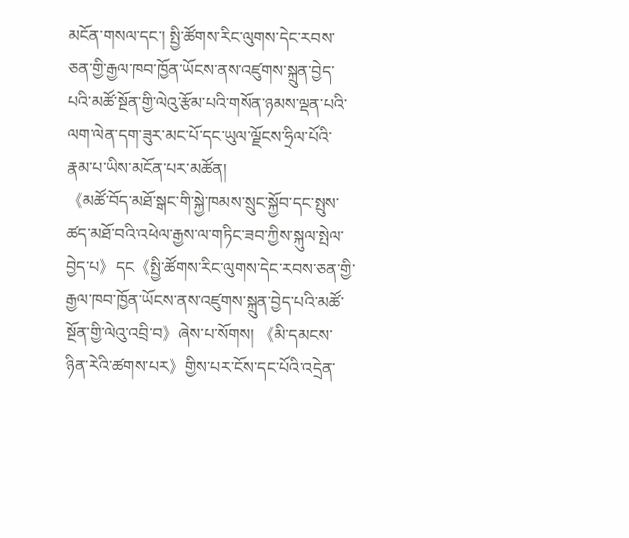མངོན་གསལ་དང་། སྤྱི་ཚོགས་རིང་ལུགས་དེང་རབས་ཅན་གྱི་རྒྱལ་ཁབ་ཁྱོན་ཡོངས་ནས་འཛུགས་སྐྲུན་བྱེད་པའི་མཚོ་སྔོན་གྱི་ལེའུ་རྩོམ་པའི་གསོན་ཉམས་ལྡན་པའི་ལག་ལེན་དག་ཟུར་མང་པོ་དང་ཡུལ་ལྗོངས་ཧྲིལ་པོའི་རྣམ་པ་ཡིས་མངོན་པར་མཚོན།
《མཚོ་བོད་མཐོ་སྒང་གི་སྐྱེ་ཁམས་སྲུང་སྐྱོབ་དང་སྤུས་ཚད་མཐོ་བའི་འཕེལ་རྒྱས་ལ་གཏིང་ཟབ་ཀྱིས་སྐུལ་སྤེལ་བྱེད་པ》དང《སྤྱི་ཚོགས་རིང་ལུགས་དེང་རབས་ཅན་གྱི་རྒྱལ་ཁབ་ཁྱོན་ཡོངས་ནས་འཛུགས་སྐྲུན་བྱེད་པའི་མཚོ་སྔོན་གྱི་ལེའུ་འབྲི་བ》ཞེས་པ་སོགས། 《མི་དམངས་ཉིན་རེའི་ཚགས་པར》གྱིས་པར་ངོས་དང་པོའི་འདྲེན་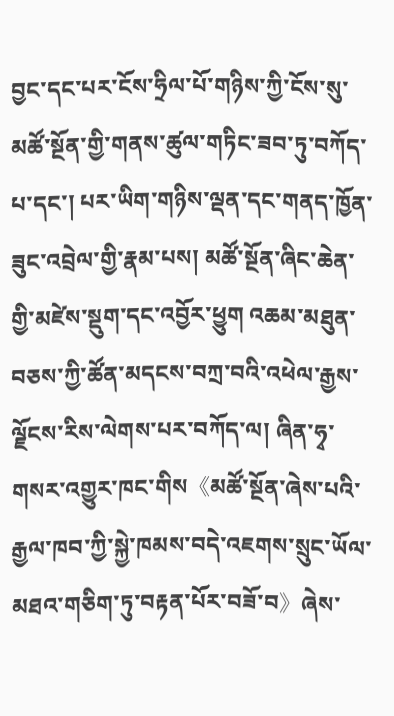བྱང་དང་པར་ངོས་ཧྲིལ་པོ་གཉིས་ཀྱི་ངོས་སུ་མཚོ་སྔོན་གྱི་གནས་ཚུལ་གཏིང་ཟབ་ཏུ་བཀོད་པ་དང་། པར་ཡིག་གཉིས་ལྡན་དང་གནད་ཁྱོན་ཟུང་འབྲེལ་གྱི་རྣམ་པས། མཚོ་སྔོན་ཞིང་ཆེན་གྱི་མཛེས་སྡུག་དང་འབྱོར་ཕྱུག འཆམ་མཐུན་བཅས་ཀྱི་ཚོན་མདངས་བཀྲ་བའི་འཕེལ་རྒྱས་ལྗོངས་རིས་ལེགས་པར་བཀོད་ལ། ཞིན་ཧྭ་གསར་འགྱུར་ཁང་གིས《མཚོ་སྔོན་ཞེས་པའི་རྒྱལ་ཁབ་ཀྱི་སྐྱེ་ཁམས་བདེ་འཇགས་སྲུང་ཡོལ་མཐའ་གཅིག་ཏུ་བརྟན་པོར་བཟོ་བ》ཞེས་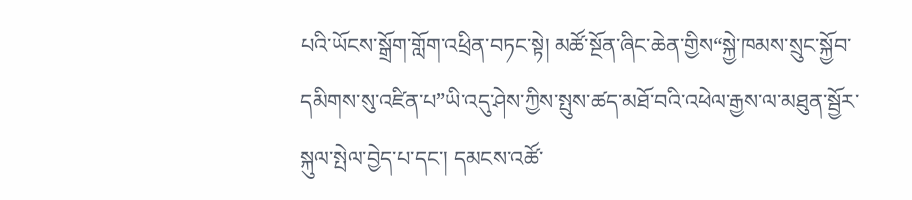པའི་ཡོངས་སྒྲོག་གློག་འཕྲིན་བཏང་སྟེ། མཚོ་སྔོན་ཞིང་ཆེན་གྱིས“སྐྱེ་ཁམས་སྲུང་སྐྱོབ་དམིགས་སུ་འཛིན་པ”ཡི་འདུ་ཤེས་ཀྱིས་སྤུས་ཚད་མཐོ་བའི་འཕེལ་རྒྱས་ལ་མཐུན་སྦྱོར་སྐུལ་སྤེལ་བྱེད་པ་དང་། དམངས་འཚོ་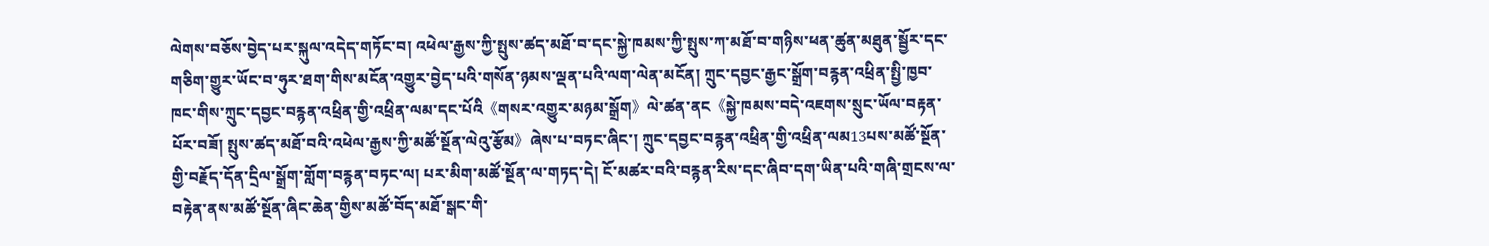ལེགས་བཅོས་བྱེད་པར་སྐུལ་འདེད་གཏོང་བ། འཕེལ་རྒྱས་ཀྱི་སྤུས་ཚད་མཐོ་བ་དང་སྐྱེ་ཁམས་ཀྱི་སྤུས་ཀ་མཐོ་བ་གཉིས་ཕན་ཚུན་མཐུན་སྦྱོར་དང་གཅིག་གྱུར་ཡོང་བ་ཧུར་ཐག་གིས་མངོན་འགྱུར་བྱེད་པའི་གསོན་ཉམས་ལྡན་པའི་ལག་ལེན་མངོན། ཀྲུང་དབྱང་རྒྱང་སྒྲོག་བརྙན་འཕྲིན་སྤྱི་ཁྱབ་ཁང་གིས་ཀྲུང་དབྱང་བརྙན་འཕྲིན་གྱི་འཕྲིན་ལམ་དང་པོའི《གསར་འགྱུར་མཉམ་སྒྲོག》ལེ་ཚན་ནང《སྐྱེ་ཁམས་བདེ་འཇགས་སྲུང་ཡོལ་བརྟན་པོར་བཟོ། སྤུས་ཚད་མཐོ་བའི་འཕེལ་རྒྱས་ཀྱི་མཚོ་སྔོན་ལེའུ་རྩོམ》ཞེས་པ་བཏང་ཞིང་། ཀྲུང་དབྱང་བརྙན་འཕྲིན་གྱི་འཕྲིན་ལམ13པས་མཚོ་སྔོན་གྱི་བརྗོད་དོན་དྲིལ་སྒྲོག་གློག་བརྙན་བཏང་ལ། པར་མིག་མཚོ་སྔོན་ལ་གཏད་དེ། ངོ་མཚར་བའི་བརྙན་རིས་དང་ཞིབ་དག་ཡིན་པའི་གཞི་གྲངས་ལ་བརྟེན་ནས་མཚོ་སྔོན་ཞིང་ཆེན་གྱིས་མཚོ་བོད་མཐོ་སྒང་གི་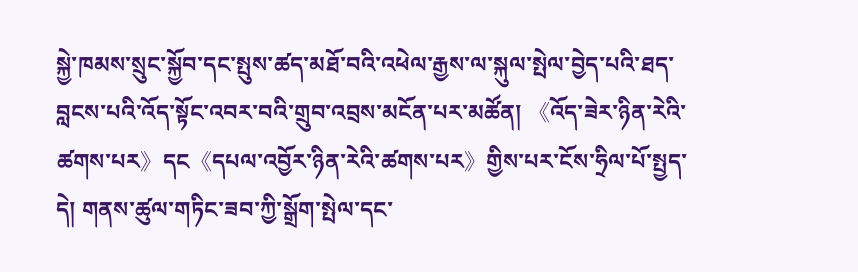སྐྱེ་ཁམས་སྲུང་སྐྱོབ་དང་སྤུས་ཚད་མཐོ་བའི་འཕེལ་རྒྱས་ལ་སྐུལ་སྤེལ་བྱེད་པའི་ཐད་བླངས་པའི་འོད་སྟོང་འབར་བའི་གྲུབ་འབྲས་མངོན་པར་མཚོན། 《འོད་ཟེར་ཉིན་རེའི་ཚགས་པར》དང《དཔལ་འབྱོར་ཉིན་རེའི་ཚགས་པར》གྱིས་པར་ངོས་ཧྲིལ་པོ་སྤྱད་དེ། གནས་ཚུལ་གཏིང་ཟབ་ཀྱི་སྒྲོག་སྤེལ་དང་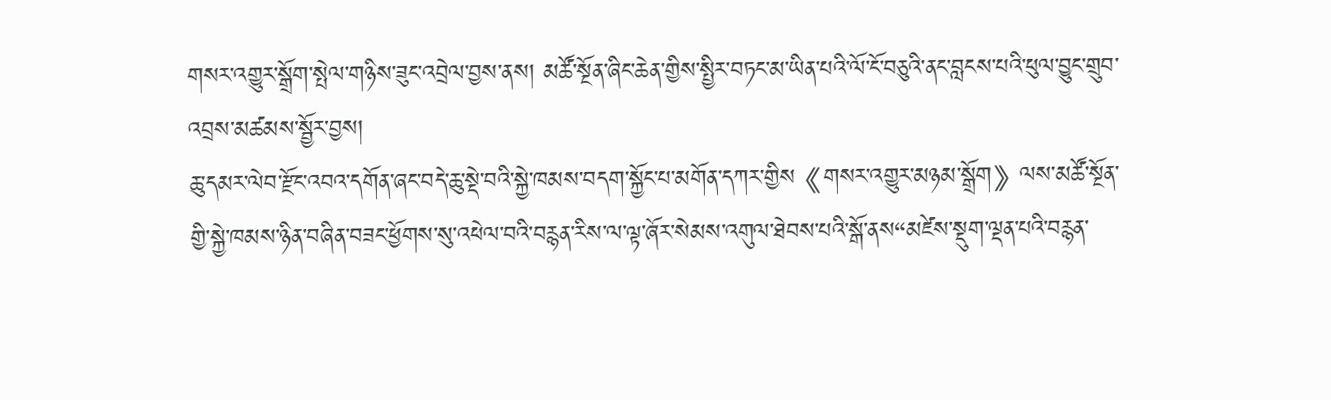གསར་འགྱུར་སྒྲོག་སྤེལ་གཉིས་ཟུང་འབྲེལ་བྱས་ནས། མཚོ་སྔོན་ཞིང་ཆེན་གྱིས་སྤྱིར་བཏང་མ་ཡིན་པའི་ལོ་ངོ་བཅུའི་ནང་བླངས་པའི་ཕུལ་བྱུང་གྲུབ་འབྲས་མཚམས་སྦྱོར་བྱས།
ཆུ་དམར་ལེབ་རྫོང་འབའ་དགོན་ཞང་བདེ་ཆུ་སྡེ་བའི་སྐྱེ་ཁམས་བདག་སྐྱོང་པ་མགོན་དཀར་གྱིས《གསར་འགྱུར་མཉམ་སྒྲོག》ལས་མཚོ་སྔོན་གྱི་སྐྱེ་ཁམས་ཉིན་བཞིན་བཟང་ཕྱོགས་སུ་འཕེལ་བའི་བརྙན་རིས་ལ་ལྟ་ཞོར་སེམས་འགུལ་ཐེབས་པའི་སྒོ་ནས“མཛེས་སྡུག་ལྡན་པའི་བརྙན་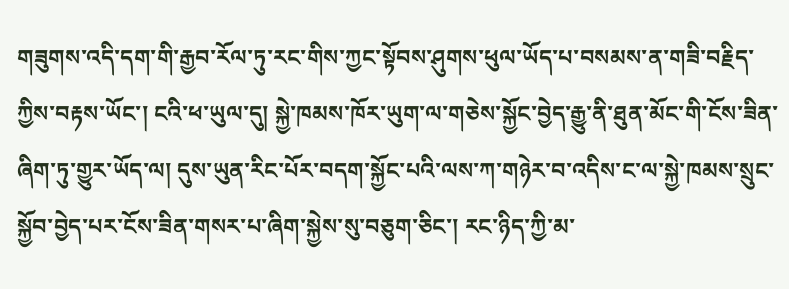གཟུགས་འདི་དག་གི་རྒྱབ་རོལ་ཏུ་རང་གིས་ཀྱང་སྟོབས་ཤུགས་ཕུལ་ཡོད་པ་བསམས་ན་གཟི་བརྗིད་ཀྱིས་བརྟས་ཡོང་། ངའི་ཕ་ཡུལ་དུ། སྐྱེ་ཁམས་ཁོར་ཡུག་ལ་གཅེས་སྐྱོང་བྱེད་རྒྱུ་ནི་ཐུན་མོང་གི་ངོས་ཟིན་ཞིག་ཏུ་གྱུར་ཡོད་ལ། དུས་ཡུན་རིང་པོར་བདག་སྐྱོང་པའི་ལས་ཀ་གཉེར་བ་འདིས་ང་ལ་སྐྱེ་ཁམས་སྲུང་སྐྱོབ་བྱེད་པར་ངོས་ཟིན་གསར་པ་ཞིག་སྐྱེས་སུ་བཅུག་ཅིང་། རང་ཉིད་ཀྱི་མ་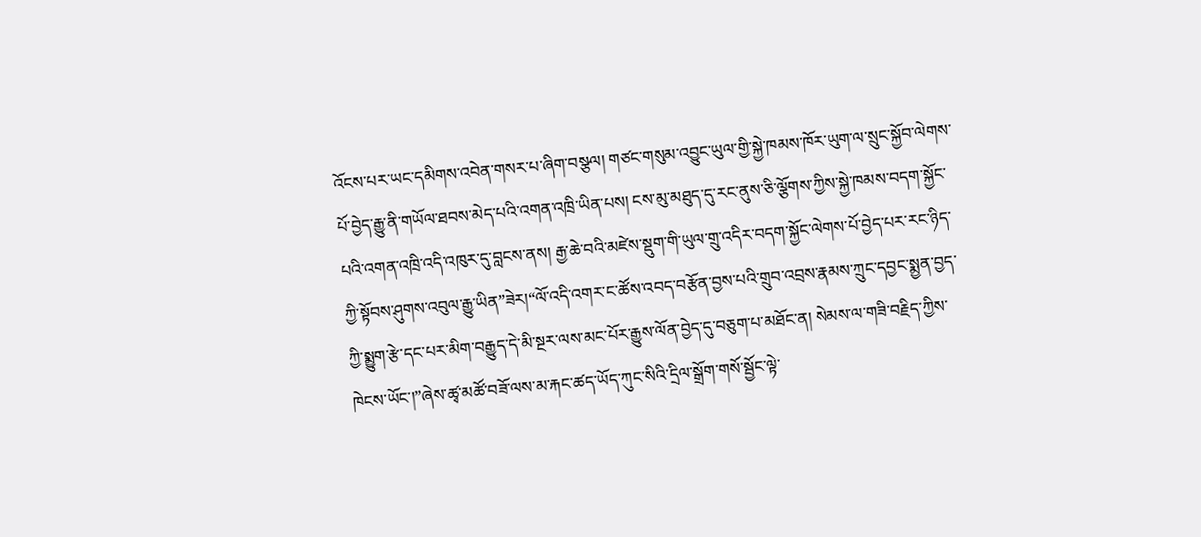འོངས་པར་ཡང་དམིགས་འབེན་གསར་པ་ཞིག་བསྩལ། གཙང་གསུམ་འབྱུང་ཡུལ་གྱི་སྐྱེ་ཁམས་ཁོར་ཡུག་ལ་སྲུང་སྐྱོབ་ལེགས་པོ་བྱེད་རྒྱུ་ནི་གཡོལ་ཐབས་མེད་པའི་འགན་འཁྲི་ཡིན་པས། ངས་མུ་མཐུད་དུ་རང་ནུས་ཅི་ལྕོགས་ཀྱིས་སྐྱེ་ཁམས་བདག་སྐྱོང་པའི་འགན་འཁྲི་འདི་འཁུར་དུ་བླངས་ནས། རྒྱ་ཆེ་བའི་མཛེས་སྡུག་གི་ཡུལ་གྲུ་འདིར་བདག་སྐྱོང་ལེགས་པོ་བྱེད་པར་རང་ཉིད་ཀྱི་སྟོབས་ཤུགས་འབུལ་རྒྱུ་ཡིན”ཟེར།“ལོ་འདི་འགར་ང་ཚོས་འབད་བརྩོན་བྱས་པའི་གྲུབ་འབྲས་རྣམས་ཀྲུང་དབྱང་སྨྱན་བྱད་ཀྱི་སྨྱུག་རྩེ་དང་པར་མིག་བརྒྱུད་དེ་མི་སྔར་ལས་མང་པོར་རྒྱུས་ལོན་བྱེད་དུ་བཅུག་པ་མཐོང་ན། སེམས་ལ་གཟི་བརྗིད་ཀྱིས་ཁེངས་ཡོང་།”ཞེས་ཚྭ་མཚོ་བཟོ་ལས་མ་རྐང་ཚད་ཡོད་ཀུང་སིའི་དྲིལ་སྒྲོག་གསོ་སྦྱོང་ལྟེ་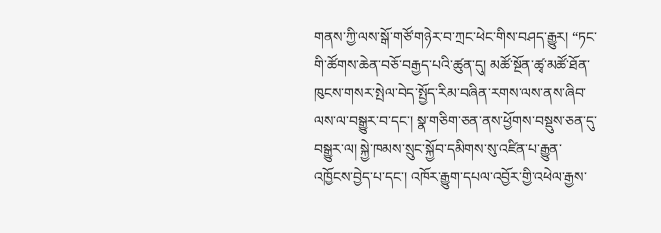གནས་ཀྱི་ལས་སྒོ་གཙོ་གཉེར་བ་ཀྲང་ཕེང་གིས་བཤད་རྒྱུར། “ཏང་གི་ཚོགས་ཆེན་བཅོ་བརྒྱད་པའི་ཚུན་དུ། མཚོ་སྔོན་ཚྭ་མཚོ་ཐོན་ཁུངས་གསར་སྤེལ་བེད་སྤྱོད་རིམ་བཞིན་རགས་ལས་ནས་ཞིབ་ལས་ལ་བསྒྱུར་བ་དང་། སྣ་གཅིག་ཅན་ནས་ཕྱོགས་བསྡུས་ཅན་དུ་བསྒྱུར་ལ། སྐྱེ་ཁམས་སྲུང་སྐྱོབ་དམིགས་སུ་འཛིན་པ་རྒྱུན་འཁྱོངས་བྱེད་པ་དང་། འཁོར་རྒྱུག་དཔལ་འབྱོར་གྱི་འཕེལ་རྒྱས་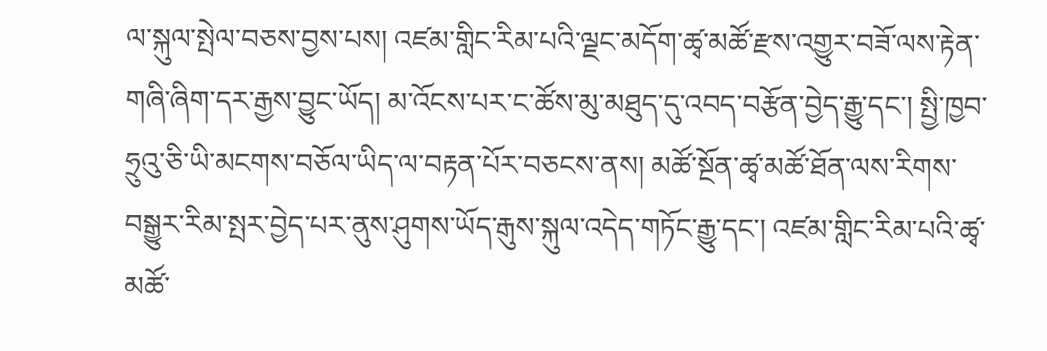ལ་སྐུལ་སྤེལ་བཅས་བྱས་པས། འཛམ་གླིང་རིམ་པའི་ལྗང་མདོག་ཚྭ་མཚོ་རྫས་འགྱུར་བཟོ་ལས་རྟེན་གཞི་ཞིག་དར་རྒྱས་བྱུང་ཡོད། མ་འོངས་པར་ང་ཚོས་མུ་མཐུད་དུ་འབད་བརྩོན་བྱེད་རྒྱུ་དང་། སྤྱི་ཁྱབ་ཧྲུའུ་ཅི་ཡི་མངགས་བཅོལ་ཡིད་ལ་བརྟན་པོར་བཅངས་ནས། མཚོ་སྔོན་ཚྭ་མཚོ་ཐོན་ལས་རིགས་བསྒྱུར་རིམ་སྤར་བྱེད་པར་ནུས་ཤུགས་ཡོད་རྒུས་སྐུལ་འདེད་གཏོང་རྒྱུ་དང་། འཛམ་གླིང་རིམ་པའི་ཚྭ་མཚོ་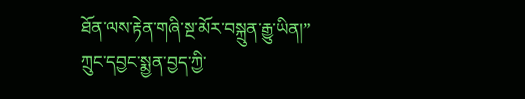ཐོན་ལས་རྟེན་གཞི་སྔ་མོར་བསྐྲུན་རྒྱུ་ཡིན།”
ཀྲུང་དབྱང་སྨྱན་བྱད་ཀྱི་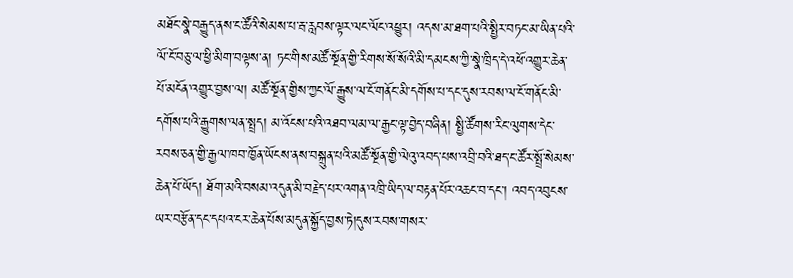མཐོང་སྣེ་བརྒྱུད་ནས་ང་ཚོའི་སེམས་པ་རྦ་རླབས་ལྟར་ལང་ལོང་འཕྱུར། འདས་མ་ཐག་པའི་སྤྱིར་བཏང་མ་ཡིན་པའི་ལོ་ངོ་བཅུ་ལ་ཕྱི་མིག་བལྟས་ན། ཏང་གིས་མཚོ་སྔོན་གྱི་རིགས་སོ་སོའི་མི་དམངས་ཀྱི་སྣེ་ཁྲིད་དེ་འཕོ་འགྱུར་ཆེན་པོ་མངོན་འགྱུར་བྱས་ལ། མཚོ་སྔོན་གྱིས་ཀྱང་ལོ་རྒྱུས་ལ་ངོ་གནོང་མི་དགོས་པ་དང་དུས་རབས་ལ་ངོ་གནོང་མི་དགོས་པའི་རྒྱུགས་ལན་སྤྲད། མ་འོངས་པའི་འཐབ་ལམ་ལ་རྒྱང་ལྟ་བྱེད་བཞིན། སྤྱི་ཚོགས་རིང་ལུགས་དེང་རབས་ཅན་གྱི་རྒྱལ་ཁབ་ཁྱོན་ཡོངས་ནས་བསྐྲུན་པའི་མཚོ་སྔོན་གྱི་ལེའུ་འབད་པས་འབྲི་བའི་ཐད་ང་ཚོར་སྤྲོ་སེམས་ཆེན་པོ་ཡོད། ཐོག་མའི་བསམ་འདུན་མི་བརྗེད་པར་འགན་འཁྲི་ཡིད་ལ་བརྟན་པོར་འཆང་བ་དང་། འབད་འབུངས་ཡར་བརྩོན་དང་དཔའ་ངར་ཆེན་པོས་མདུན་སྐྱོད་བྱས་ཏེ།དུས་རབས་གསར་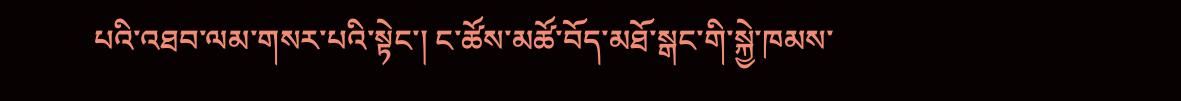པའི་འཐབ་ལམ་གསར་པའི་སྟེང་། ང་ཚོས་མཚོ་བོད་མཐོ་སྒང་གི་སྐྱེ་ཁམས་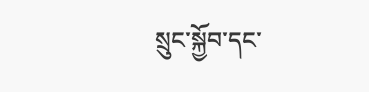སྲུང་སྐྱོབ་དང་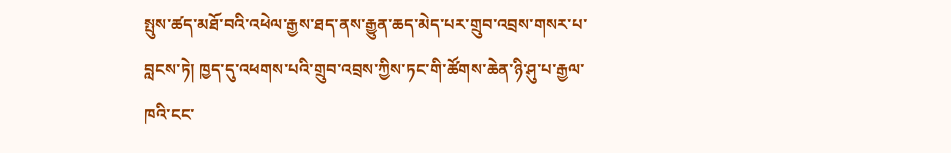སྤུས་ཚད་མཐོ་བའི་འཕེལ་རྒྱས་ཐད་ནས་རྒྱུན་ཆད་མེད་པར་གྲུབ་འབྲས་གསར་པ་བླངས་ཏེ། ཁྱད་དུ་འཕགས་པའི་གྲུབ་འབྲས་ཀྱིས་ཏང་གི་ཚོགས་ཆེན་ཉི་ཤུ་པ་རྒྱལ་ཁའི་ངང་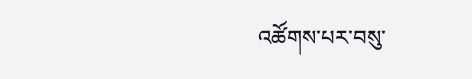འཚོགས་པར་བསུ་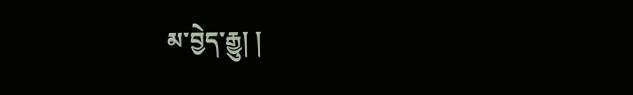མ་བྱེད་རྒྱུ། །